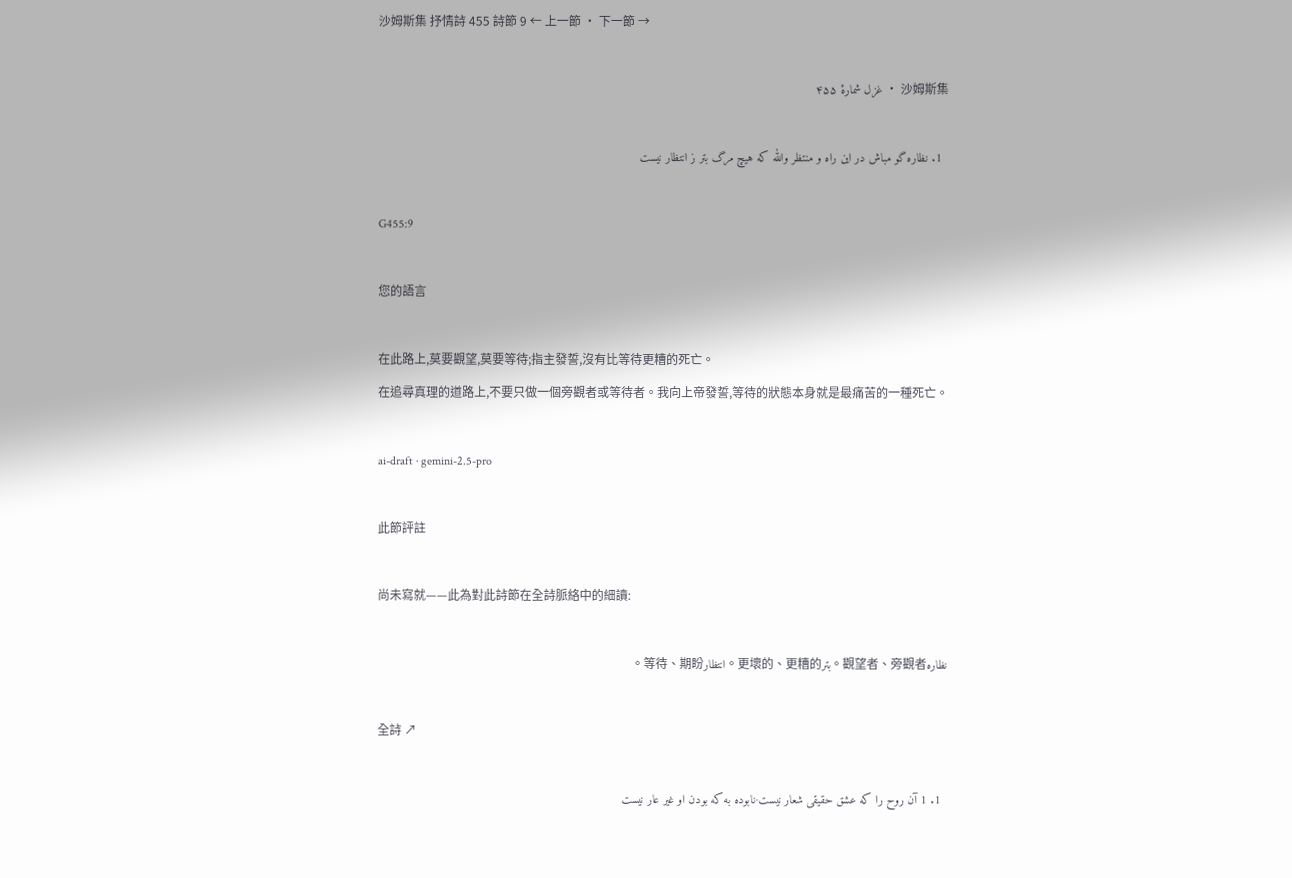沙姆斯集 抒情詩 455 詩節 9 ← 上一節 · 下一節 →

沙姆斯集 · غزل شمارهٔ ۴۵۵

  1. نظاره گو مباش در این راه و منتظر والله که هیچ مرگ بتر ز انتظار نیست

G455:9

您的語言

在此路上,莫要觀望,莫要等待;指主發誓,沒有比等待更糟的死亡。
在追尋真理的道路上,不要只做一個旁觀者或等待者。我向上帝發誓,等待的狀態本身就是最痛苦的一種死亡。

ai-draft · gemini-2.5-pro

此節評註

尚未寫就——此為對此詩節在全詩脈絡中的細讀:

نظاره觀望者、旁觀者。بتر更壞的、更糟的。انتظار等待、期盼。

全詩 ↗

  1. 1 آن روح را که عشق حقیقی شعار نیست·نابوده به که بودن او غیر عار نیست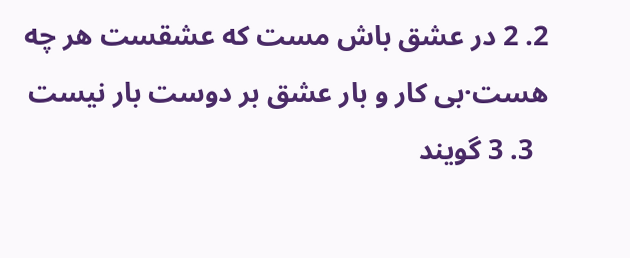2. 2 در عشق باش مست که عشقست هر چه هست·بی کار و بار عشق بر دوست بار نیست
  3. 3 گویند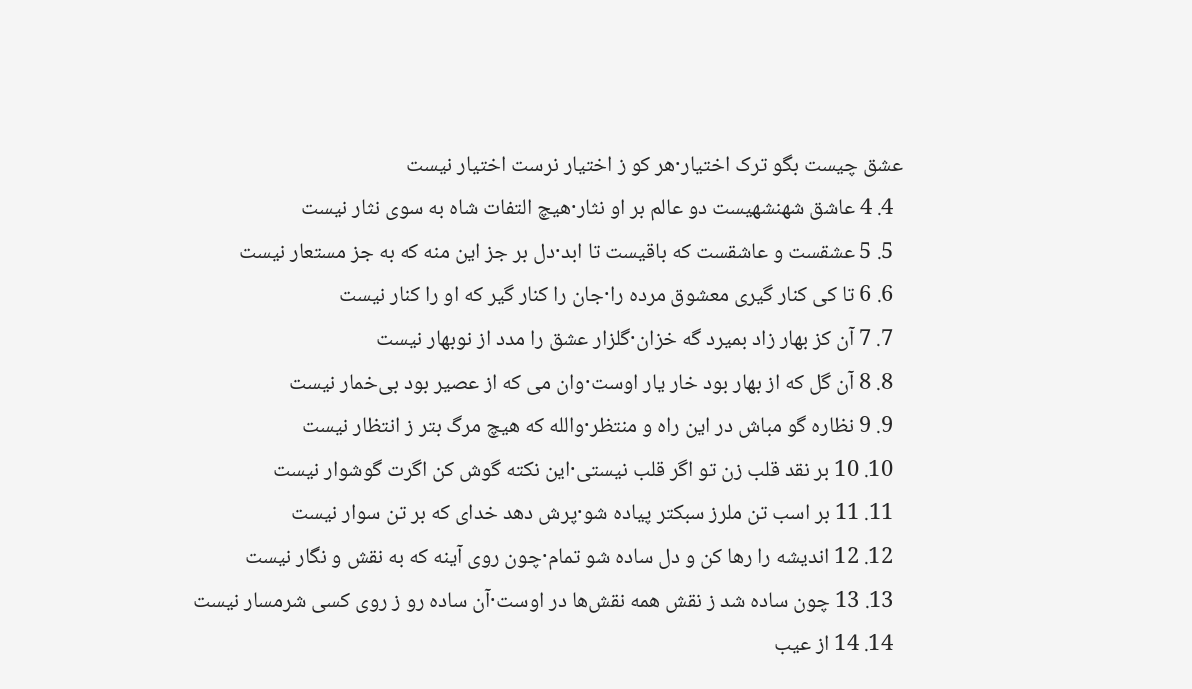عشق چیست بگو ترک اختیار·هر کو ز اختیار نرست اختیار نیست
  4. 4 عاشق شهنشهیست دو عالم بر او نثار·هیچ التفات شاه به سوی نثار نیست
  5. 5 عشقست و عاشقست که باقیست تا ابد·دل بر جز این منه که به جز مستعار نیست
  6. 6 تا کی کنار گیری معشوق مرده را·جان را کنار گیر که او را کنار نیست
  7. 7 آن کز بهار زاد بمیرد گه خزان·گلزار عشق را مدد از نوبهار نیست
  8. 8 آن گل که از بهار بود خار یار اوست·وان می که از عصیر بود بی‌خمار نیست
  9. 9 نظاره گو مباش در این راه و منتظر·والله که هیچ مرگ بتر ز انتظار نیست
  10. 10 بر نقد قلب زن تو اگر قلب نیستی·این نکته گوش کن اگرت گوشوار نیست
  11. 11 بر اسب تن ملرز سبکتر پیاده شو·پرش دهد خدای که بر تن سوار نیست
  12. 12 اندیشه را رها کن و دل ساده شو تمام·چون روی آینه که به نقش و نگار نیست
  13. 13 چون ساده شد ز نقش همه نقش‌ها در اوست·آن ساده رو ز روی کسی شرمسار نیست
  14. 14 از عیب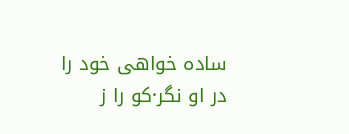ساده خواهی خود را در او نگر·کو را ز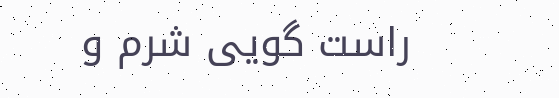راست گویی شرم و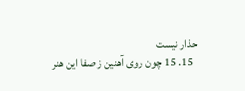حذار نیست
  15. 15 چون روی آهنین ز صفا این هنر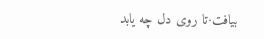بیافت·تا روی دل چه یابد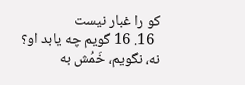کو را غبار نیست
  16. 16 گویم چه یابد او؟ نه، نگویم، خَمُش به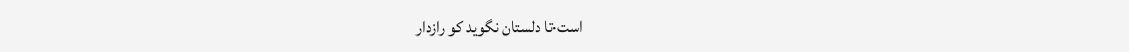است·تا دلستان نگوید کو رازدار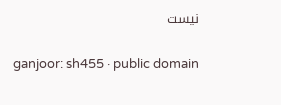نیست

ganjoor: sh455 · public domain